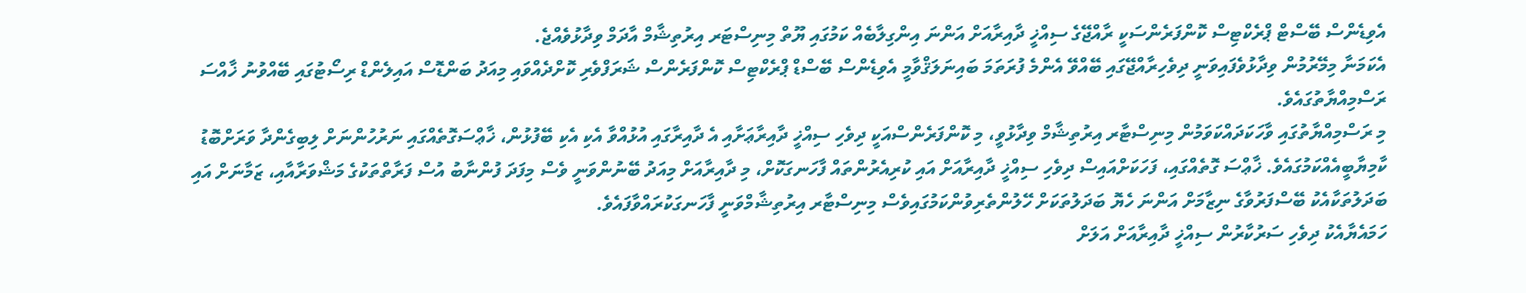އެވިޑެންސް ބޭސްޓް ޕްރެކްޓިސް ކޮންފަރެންސަކީ ރާއްޖޭގެ ސިއްޚީ ދާއިރާއަށް އަންނަ އިންގިލާބެއް ކަމުގައި ޔޫތް މިނިސްޓަރ އިރުތިޝާމް އާދަމް ވިދާޅުވެއްޖެ.
އެކަމަނާ މިމޭރުމުން ވިދާޅުވެފައިވަނީ ދިވެހިރާއްޖޭގައި ބޭއްވޭ އެންމެ ފުރަތަމަ ބައިނަލަޤްވާމީ އެވިޑެންސް ބޭސްޑް ޕްރެކްޓިސް ކޮންފަރެންސް ޝަރަފްވެރި ކޮށްދެއްވައި މިއަދު ބަންޑޮސް އައިލެންޑް ރިސޯޓުގައި ބޭއްވުނު ޚާއްސަ ރަސްމިއްޔާތުގައެވެ.
މި ރަސްމިއްޔާތުގައި ވާހަކަދައްކަވަމުން މިނިސްޓާރ އިރުތިޝާމް ވިދާޅުވީ، މި ކޮންފަރެންސްއަކީ ދިވެހި ސިއްޚީ ދާއިރާޢަށާއި އެ ދާއިރާގައި އުޅުއްވާ އެކި އެކި ބޭފުޅުން، ޚާޢްސަގޮތެއްގައި ނަރުހުންނަށް ލިބިގެންދާ ވަރަށްބޮޑު ކާމިޔާބީއެއްކަމުގައެވެ. ޚާޢްސަ ގޮތެއްގައި، ފަހަކަށްއައިސް ދިވެހި ސިއްޚީ ދާއިރާއަށް އައި ކުރިއެރުންތައް ފާހަނގަކޮށް، މި ދާއިރާއަށް މިއަދު ބޭނުންވަނީ ވެސް މިފަދަ ފުންނާބު އުސް ފަރާތްތަކުގެ މަޝްވަރާއާއި، ޒަމާނަށް އައި ބަދަލުތަކާއެކު ބޭސްފަރުވާގެ ނިޒާމަށް އަންނަ ހެޔޮ ބަދަލުތަކަށް ހޭލުންތެރިވުންކަމުގައިވެސް މިނިސްޓާރ އިރުތިޝާމްވަނީ ފާހަނގަކުރައްވާފައެވެ.
ހަމައެޔާއެކު ދިވެހި ސަރުކާރުން ސިއްޚީ ދާއިރާއަށް އަލަށް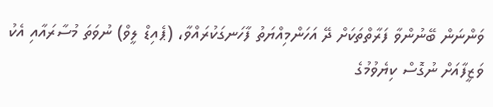ވަންނަން ބޭނުންވާ ފަރާތްތަކަށް ދޭ އަހަންމިއްޔަތު ފާހަނގަކުރައްވާ، (ޕެއިޑް ލީވް) ނުވަތަ މުސާރައާއި އެކު ވަޒީފާއަށް ނުގޮސް ކިޔެވުމުގެ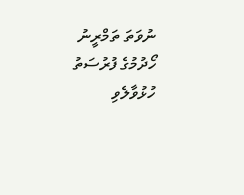ނުވަތަ ތަމްރީނު ހޯދުމުގެ ފުރުސަތު ހުޅުވާލެވި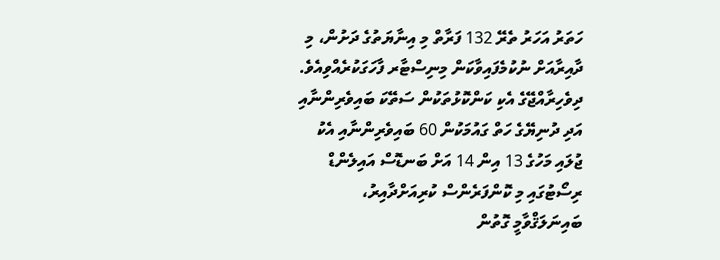ހަތަރު އަހަރު ތެރޭ 132 ފަރާތް މި އިނާޔަތުގެ ދަށުން، މި ދާއިރާއަށް ނުކުމެފައިވާކަން މިނިސްޓާރ ފާހަގަކުރެއްވިއެވެ.
ދިވެހިރާއްޖޭގެ އެކި ކަންކޮޅުތަކުން ސަތޭކަ ބައިވެރިންނާއި އަދި ދުނިޔޭގެ ހަތް ގައުމަކުން 60 ބައިވެރިންނާއި އެކު ޖުލައި މަހުގެ 13 އިން 14 އަށް ބަނޑޮސް އައިލެންޑް ރިސޯޓުގައި މި ކޮންފަރެންސް ކުރިއަށްދާއިރު، ބައިނަލަޤްވާމީ ގޮތުން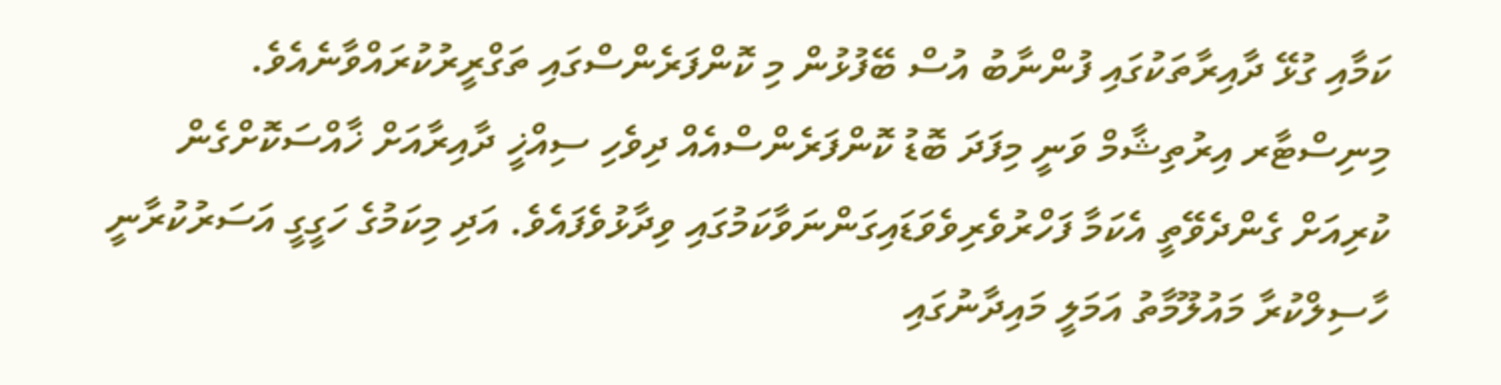ކަމާއި ގުޅޭ ދާއިރާތަކުގައި ފުންނާބު އުސް ބޭފުޅުން މި ކޮންފަރެންސްގައި ތަގްރީރުކުރައްވާނެއެވެ.
މިނިސްޓާރ އިރުތިޝާމް ވަނީ މިފަދަ ބޮޑު ކޮންފަރެންސްއެއް ދިވެހި ސިއްޚީ ދާއިރާއަށް ޚާއްސަކޮށްގެން ކުރިއަށް ގެންދެވޭތީ އެކަމާ ފަހްރުވެރިވެވަޑައިގަންނަވާކަމުގައި ވިދާޅުވެފައެވެ. އަދި މިކަމުގެ ހަގީގީ އަސަރުކުރާނީ ހާސިލްކުރާ މައުލޫމާތު އަމަލީ މައިދާނުގައި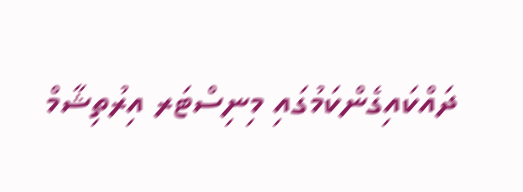ދައްކައިގެންކަމުގައި މިނިސްޓަރ އިރުތިޝާމް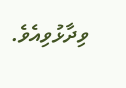ވިދާޅުވިއެވެ.